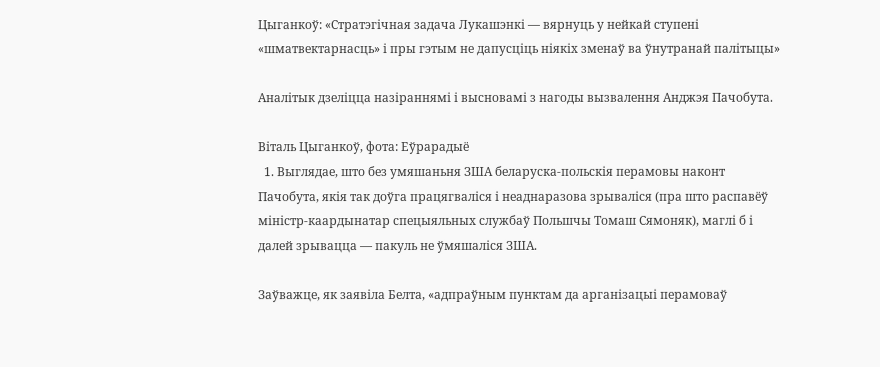Цыганкоў: «Стратэгічная задача Лукашэнкі — вярнуць у нейкай ступені «шматвектарнасць» і пры гэтым не дапусціць ніякіх зменаў ва ўнутранай палітыцы»

Аналітык дзеліцца назіраннямі і высновамі з нагоды вызвалення Анджэя Пачобута.

Віталь Цыганкоў, фота: Еўрарадыё
  1. Выглядае, што без умяшаньня ЗША беларуска-польскія перамовы наконт Пачобута, якія так доўга працягваліся і неаднаразова зрываліся (пра што распавёў міністр-каардынатар спецыяльных службаў Польшчы Томаш Сямоняк), маглі б і далей зрывацца — пакуль не ўмяшаліся ЗША.

Заўважце, як заявіла Белта, «адпраўным пунктам да арганізацыі перамоваў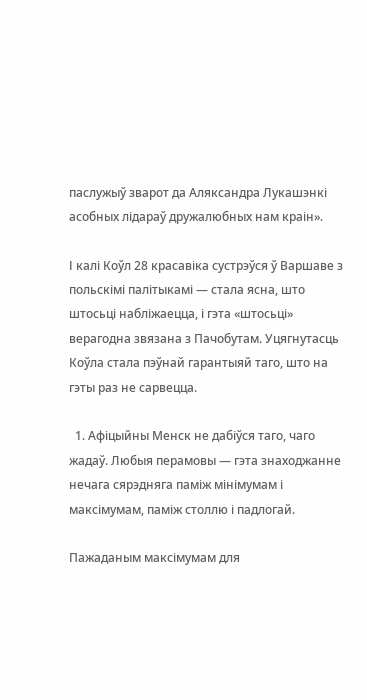паслужыў зварот да Аляксандра Лукашэнкі асобных лідараў дружалюбных нам краін».

І калі Коўл 28 красавіка сустрэўся ў Варшаве з польскімі палітыкамі — стала ясна, што штосьці набліжаецца, і гэта «штосьці» верагодна звязана з Пачобутам. Уцягнутасць Коўла стала пэўнай гарантыяй таго, што на гэты раз не сарвецца.

  1. Афіцыйны Менск не дабіўся таго, чаго жадаў. Любыя перамовы — гэта знаходжанне нечага сярэдняга паміж мінімумам і максімумам, паміж столлю і падлогай.

Пажаданым максімумам для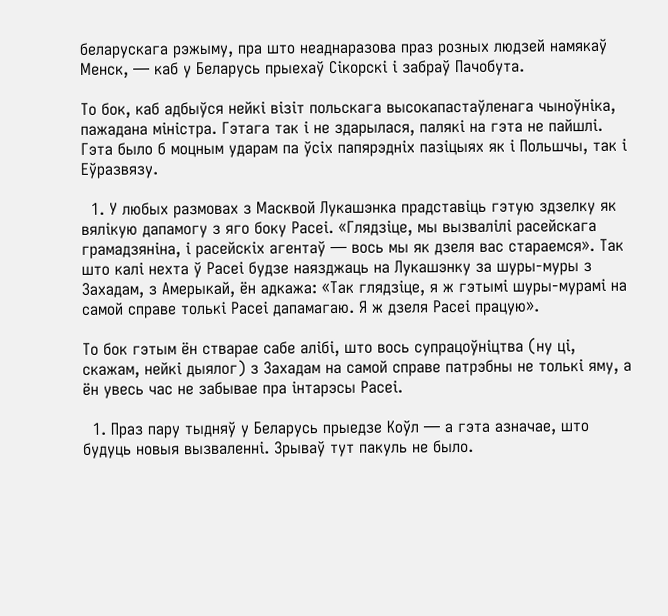беларускага рэжыму, пра што неаднаразова праз розных людзей намякаў Менск, — каб у Беларусь прыехаў Сікорскі і забраў Пачобута.

То бок, каб адбыўся нейкі візіт польскага высокапастаўленага чыноўніка, пажадана міністра. Гэтага так і не здарылася, палякі на гэта не пайшлі. Гэта было б моцным ударам па ўсіх папярэдніх пазіцыях як і Польшчы, так і Еўразвязу.

  1. У любых размовах з Масквой Лукашэнка прадставіць гэтую здзелку як вялікую дапамогу з яго боку Расеі. «Глядзіце, мы вызвалілі расейскага грамадзяніна, і расейскіх агентаў — вось мы як дзеля вас стараемся». Так што калі нехта ў Расеі будзе наязджаць на Лукашэнку за шуры-муры з Захадам, з Амерыкай, ён адкажа: «Так глядзіце, я ж гэтымі шуры-мурамі на самой справе толькі Расеі дапамагаю. Я ж дзеля Расеі працую».

То бок гэтым ён стварае сабе алібі, што вось супрацоўніцтва (ну ці, скажам, нейкі дыялог) з Захадам на самой справе патрэбны не толькі яму, а ён увесь час не забывае пра інтарэсы Расеі.

  1. Праз пару тыдняў у Беларусь прыедзе Коўл — а гэта азначае, што будуць новыя вызваленні. Зрываў тут пакуль не было.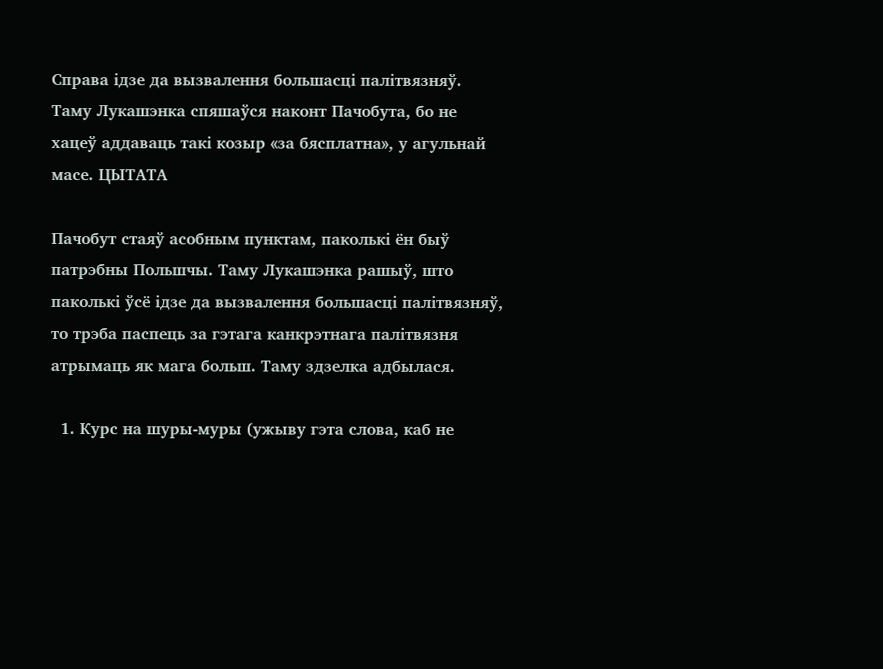Справа ідзе да вызвалення большасці палітвязняў. Таму Лукашэнка спяшаўся наконт Пачобута, бо не хацеў аддаваць такі козыр «за бясплатна», у агульнай масе. ЦЫТАТА

Пачобут стаяў асобным пунктам, паколькі ён быў патрэбны Польшчы. Таму Лукашэнка рашыў, што паколькі ўсё ідзе да вызвалення большасці палітвязняў, то трэба паспець за гэтага канкрэтнага палітвязня атрымаць як мага больш. Таму здзелка адбылася.

  1. Курс на шуры-муры (ужыву гэта слова, каб не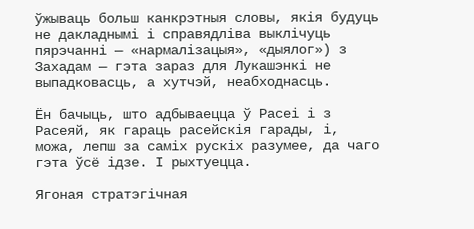ўжываць больш канкрэтныя словы, якія будуць не дакладнымі і справядліва выклічуць пярэчанні — «нармалізацыя», «дыялог») з Захадам — гэта зараз для Лукашэнкі не выпадковасць, а хутчэй, неабходнасць.

Ён бачыць, што адбываецца ў Расеі і з Расеяй, як гараць расейскія гарады, і, можа, лепш за саміх рускіх разумее, да чаго гэта ўсё ідзе. І рыхтуецца.

Ягоная стратэгічная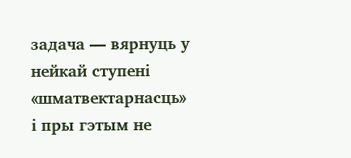задача — вярнуць у нейкай ступені «шматвектарнасць» і пры гэтым не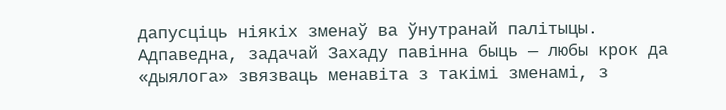дапусціць ніякіх зменаў ва ўнутранай палітыцы. Адпаведна, задачай Захаду павінна быць — любы крок да «дыялога» звязваць менавіта з такімі зменамі, з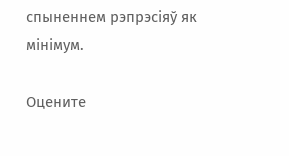спыненнем рэпрэсіяў як мінімум.

Оцените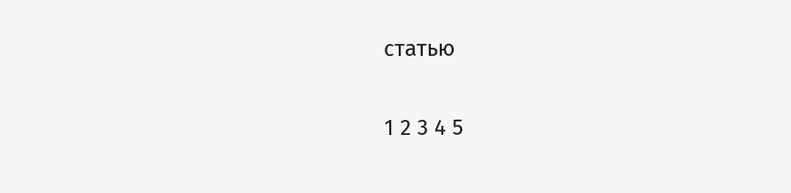статью

1 2 3 4 5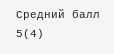Средний балл 5(4)